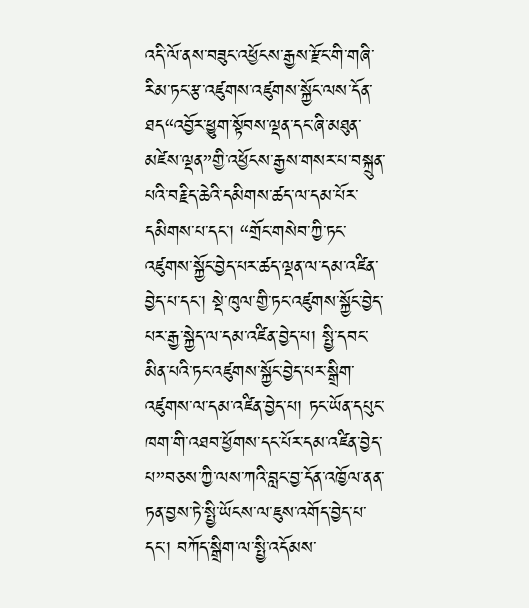འདི་ལོ་ནས་བཟུང་འཕྱོངས་རྒྱས་རྫོང་གི་གཞི་རིམ་ཏང་རྩ་འཛུགས་འཛུགས་སྐྱོང་ལས་དོན་ཐད“འབྱོར་ཕྱུག་སྟོབས་ལྡན་དང་ཞི་མཐུན་མཛེས་ལྡན”གྱི་འཕྱོངས་རྒྱས་གསར་པ་བསྐྲུན་པའི་བརྗིད་ཆེའི་དམིགས་ཚད་ལ་དམ་པོར་དམིགས་པ་དང་། “གྲོང་གསེབ་ཀྱི་ཏང་འཛུགས་སྐྱོང་བྱེད་པར་ཚད་ལྡན་ལ་དམ་འཛིན་བྱེད་པ་དང་། སྡེ་ཁུལ་གྱི་ཏང་འཛུགས་སྐྱོང་བྱེད་པར་རྒྱ་སྐྱེད་ལ་དམ་འཛིན་བྱེད་པ། སྤྱི་དབང་མིན་པའི་ཏང་འཛུགས་སྐྱོང་བྱེད་པར་སྒྲིག་འཛུགས་ལ་དམ་འཛིན་བྱེད་པ། ཏང་ཡོན་དཔུང་ཁག་གི་འཐབ་ཕྱོགས་དང་པོར་དམ་འཛིན་བྱེད་པ”བཅས་ཀྱི་ལས་ཀའི་བླང་བྱ་དོན་འཁྱོལ་ནན་ཏན་བྱས་ཏེ་སྤྱི་ཡོངས་ལ་ཇུས་འགོད་བྱེད་པ་དང་། བཀོད་སྒྲིག་ལ་སྤྱི་འདོམས་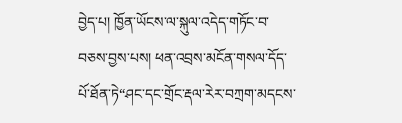བྱེད་པ། ཁྱོན་ཡོངས་ལ་སྐུལ་འདེད་གཏོང་བ་བཅས་བྱས་པས། ཕན་འབྲས་མངོན་གསལ་དོད་པོ་ཐོན་ཏེ“ཤང་དང་གྲོང་རྡལ་རེར་བཀྲག་མདངས་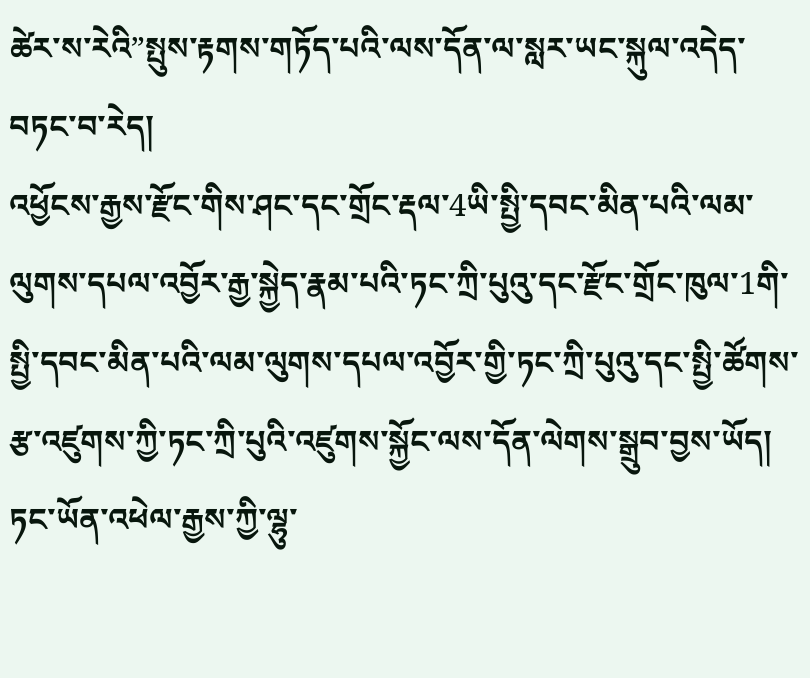ཚེར་ས་རེའི”སྤུས་རྟགས་གཏོད་པའི་ལས་དོན་ལ་སླར་ཡང་སྐུལ་འདེད་བཏང་བ་རེད།
འཕྱོངས་རྒྱས་རྫོང་གིས་ཤང་དང་གྲོང་རྡལ་4ཡི་སྤྱི་དབང་མིན་པའི་ལམ་ལུགས་དཔལ་འབྱོར་རྒྱ་སྐྱེད་རྣམ་པའི་ཏང་ཀྲི་པུའུ་དང་རྫོང་གྲོང་ཁུལ་1གི་སྤྱི་དབང་མིན་པའི་ལམ་ལུགས་དཔལ་འབྱོར་གྱི་ཏང་ཀྲི་པུའུ་དང་སྤྱི་ཚོགས་རྩ་འཛུགས་ཀྱི་ཏང་ཀྲི་པུའི་འཛུགས་སྐྱོང་ལས་དོན་ལེགས་སྒྲུབ་བྱས་ཡོད། ཏང་ཡོན་འཕེལ་རྒྱས་ཀྱི་ལྷུ་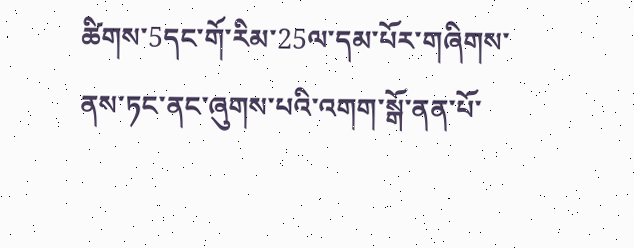ཚིགས་5དང་གོ་རིམ་25ལ་དམ་པོར་གཞིགས་ནས་ཏང་ནང་ཞུགས་པའི་འགག་སྒོ་ནན་པོ་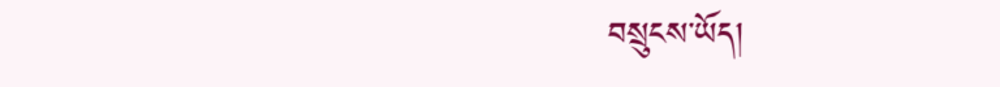བསྲུངས་ཡོད།